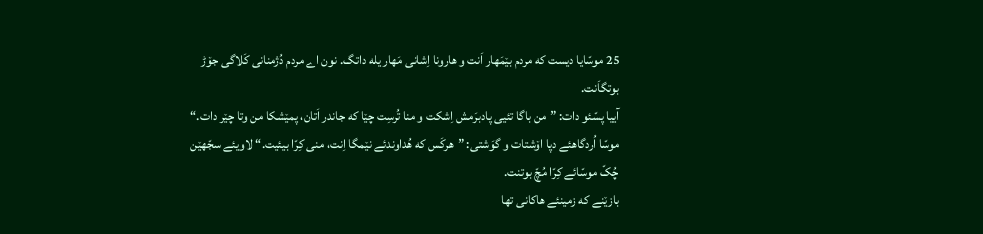25 موسّایا دیست که مردم بێمَهار اَنت و هارونا اِشانی مَهار یله داتگ. نون اے مردم دُژمنانی کَلاگی جۆڑ بوتگاَنت.
آییا پسّئو دات: ”من باگا تئیی پادبرَمش اِشکت و منا تُرسِت چێا که جاندر اَتان، پمێشکا من وتا چێر دات.“
موسّا اُردگاهئے دپا اۆشتات و گوَشتی: ”هرکَس که هُداوندئے نێمگا اِنت، منی کِرّا بیئیت.“ لاویئے سجّهێن چُکّ موسّائے کِرّا مُچّ بوتنت.
بازێنے که زمینئے هاکانی تها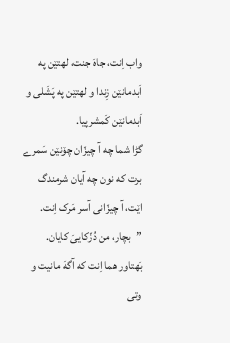واب اِنت، جاهَ جنت، لهتێن په اَبدمانێن زِندا و لهتێن په پَشَلی و اَبدمانێن کَمشرپیا.
گڑا شما چه آ چیزّان چۆنێن سَمرے برت که نون چه آیان شرمندگ اێت، آ چیزّانی آسر مَرک اِنت.
”بچار، من دُزّکاییَ کایان. بَهتاور هما اِنت که آگهَ مانیت و وتی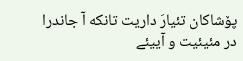پۆشاکان تئیارَ داریت تانکه آ جاندرا در مئیئیت و آییئے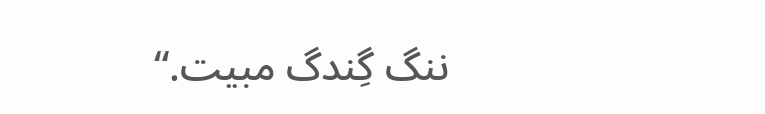ننگ گِندگ مبیت.“